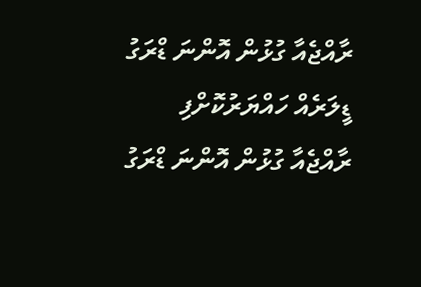ރާއްޖެއާ ގުޅުން އޮންނަ ޑްރަގު ޑީލަރެއް ހައްޔަރުކޮށްފި
ރާއްޖެއާ ގުޅުން އޮންނަ ޑްރަގު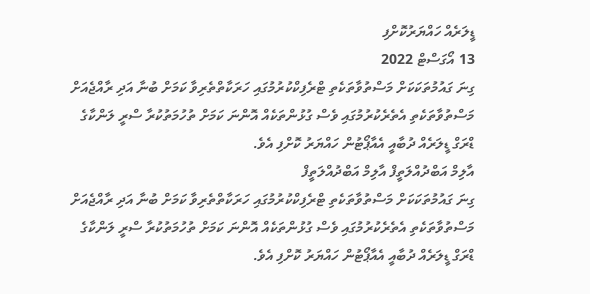ޑީލަރެއް ހައްޔަރުކޮށްފި
13 އޯގަސްޓް 2022
ގިނަ ގައުމުތަކަކަށް މަސްތުވާތަކެތި ޓްރެފިކްކުރުމުގައި ހަރަކާތްތެރިވާ ކަމަށް ބުނާ އަދި ރާއްޖެއަށް މަސްތުވާތަކެތި އެތެރެކުރުމުގައި ވެސް ގުޅުންތަކެއް އޮންނަ ކަމަށް ތުހުމަތުކުރާ ސްރީ ލަންކާގެ ޑްރަގް ޑީލަރެއް ދުބާއީ އެއާޕޯޓުން ހައްޔަރު ކޮށްފި އެވެ.
އާލިމް އަބްދުއްލަތީފް އާލިމް އަބްދުއްލަތީފް
ގިނަ ގައުމުތަކަކަށް މަސްތުވާތަކެތި ޓްރެފިކްކުރުމުގައި ހަރަކާތްތެރިވާ ކަމަށް ބުނާ އަދި ރާއްޖެއަށް މަސްތުވާތަކެތި އެތެރެކުރުމުގައި ވެސް ގުޅުންތަކެއް އޮންނަ ކަމަށް ތުހުމަތުކުރާ ސްރީ ލަންކާގެ ޑްރަގް ޑީލަރެއް ދުބާއީ އެއާޕޯޓުން ހައްޔަރު ކޮށްފި އެވެ.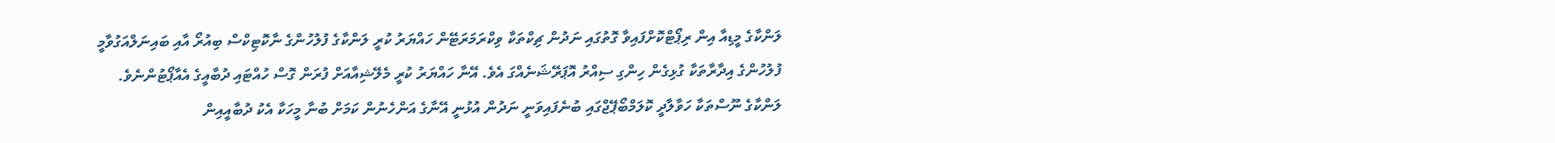ލަންކާގެ މީޑިއާ އިން ރިޕޯޓްކޮށްފައިވާ ގޮތުގައި ނަދުން ޗިކްތަކާ ވިކްރަމަރަޓޭން ހައްޔަރު ކުރީ ލަންކާގެ ފުލުހުންގެ ނާކޮޓިކްސް ބިއުރޯ އާއި ބައިނަލްއަގުވާމީ ފުލުހުންގެ އިދާރާތަކާ ގުޅިގެން ހިންގި ސިއްރު އޮޕަރޭޝަނެއްގަ އެވެ. އޭނާ ހައްޔަރު ކުރީ މެލޭޝިއާއަށް ފުރަން ގޮސް ހުއްޓައި ދުބާއީގެ އެއާޕޯޓުންނެވެ.
ލަންކާގެ ނޫސްތަކާ ހަވާލާދީ ކޮލަމްބޯޕޭޖްގައި ބުނެފައިވަނީ ނަދުން އުޅުނީ އޭނާގެ އަންހެނުން ކަމަށް ބުނާ މީހަކާ އެކު ދުބާއީއިން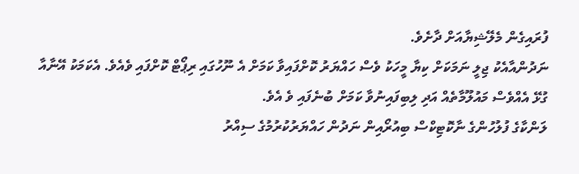ފުރައިގެން މެލޭޝިޔާއަށް ދާށެވެ.
ނަދުންއާއެކު ޖިލީ ނަމަކަށް ކިޔާ މީހަކު ވެސް ހައްޔަރު ކޮށްފައިވާ ކަމަށް އެ ނޫހުގައި ރިޕޯޓް ކޮށްފައި ވެއެވެ. އެކަމަކު އޭނާއާ ގުޅޭ އެއްވެސް މައުލޫމާތެއް އަދި ލިބިފައިނުވާ ކަމަށް ބުނެފައި ވެ އެވެ.
ލަންކާގެ ފުލުހުންގެ ނާކޮޓިކްސް ބިއުރޯއިން ނަދުން ހައްޔަރުކުރުމުގެ ސިއްރު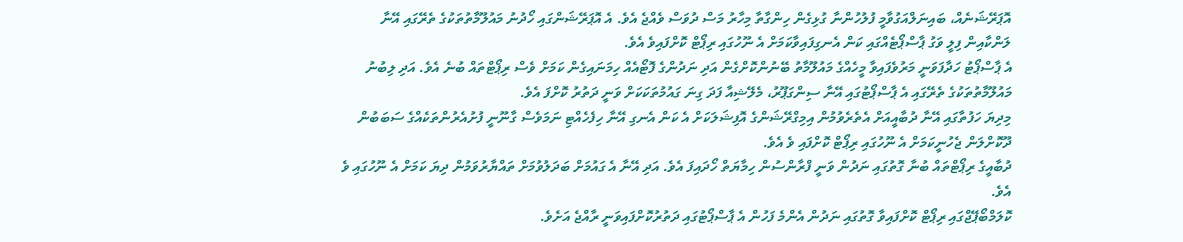އޮޕަރޭޝަނެއް، ބައިނަލްއަގުވާމީ ފުލުހުންނާ ގުޅިގެން ހިންގާތާ މިހާރު މަސް ދުވަސް ވެއްޖެ އެވެ. އެ އޮޕަރޭޝަންގައި ހޯދުނު މައުލޫމާތުތަކުގެ ތެރޭގައި އޭނާ ލަންކާއިން ފިލީ ވަގު ޕާސްޕޯޓެއްގައި ކަން އެނގިފައިވާކަމަށް އެ ނޫހުގައި ރިޕޯޓް ކޮށްފައިވެ އެވެ.
އެ ޕާސްޕޯޓު ހަދާފަވަނީ މަރުވެފައިވާ މީހެއްގެ މައުލޫމާތު ބޭނުންކޮށްގެން އަދި ނަދުންގެ ފޮޓޯއެއް ހިމަނައިގެން ކަމަށް ވެސް ރިޕޯޓްތައް ބުނެ އެވެ. އަދި ލިބުނު މައުލޫމާތުތަކުގެ ތެރޭގައި އެ ޕާސްޕޯޓުގައި އޭނާ ސިންގަޕޫރު، މެލޭޝިއާ ފަދަ ގިނަ ގައުމުތަކަކަށް ވަނީ ދަތުރު ކޮށްފަ އެވެ.
މިދިޔަ ހަފުތާގައި އޭނާ ދުބާއީއަށް އެތެރެވުމުން އިމިގްރޭޝަންގެ އޮފިޝަލަކަށް އެ ކަން އެނގި އޭނާ ހިފެހެއްޓި ނަމަވެސް ގާނޫނީ ފުށުއެރުންތަކެއްގެ ސަބަބުން ދޫކޮށްލަން ޖެހުނީކަމަށް އެ ނޫހުގައި ރިޕޯޓް ކޮށްފައި ވެ އެވެ.
ދުބާއީގެ ރިޕޯޓްތައް ބުނާ ގޮތުގައި ނަދުން ވަނީ ފްރާންސުން ހިމާޔަތް ހޯދައިފަ އެވެ. އަދި އޭނާ އެ ގައުމަށް ބަދަލުވުމަށް ތައްޔާރުވަމުން ދިޔަ ކަމަށް އެ ނޫހުގައި ވެ އެވެ.
ކޮލަމްބޯޕޭޖްގައި ރިޕޯޓް ކޮށްފައިވާ ގޮތުގައި ނަދުން އެންމެ ފަހުން އެ ޕާސްޕޯޓުގައި ދަތުރުކޮށްފައިވަނީ ރާއްޖެ އަށެވެ.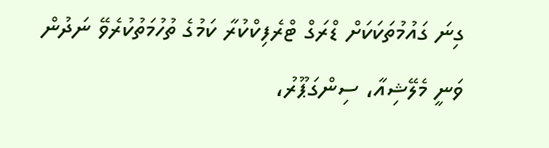ގިނަ ގައުމުތަކަކަށް ޑްރަގް ޓްރެފިކްކުރާ ކަމުގެ ތުހުމަތުކުރެވޭ ނަދުން ވަނީ މެލޭޝިއާ، ސިންގަޕޫރު،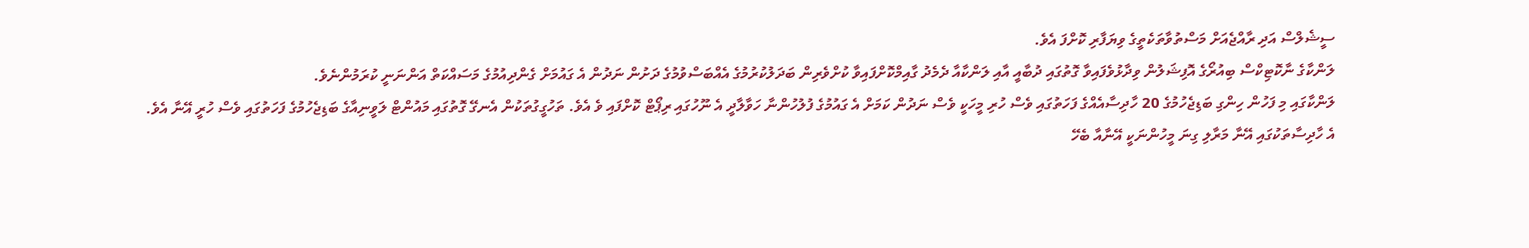ސީޝެލްސް އަދި ރާއްޖެއަށް މަސްތުވާތަކެތީގެ ވިޔަފާރި ކޮށްފަ އެވެ.
ލަންކާގެ ނާކޮޓިކްސް ބިއުރޯގެ އޮފިޝަލުން ވިދާޅުވެފައިވާ ގޮތުގައި ދުބާއީ އާއި ލަންކާއާ ދެމެދު ގާއިމްކޮށްފައިވާ ކުށްވެރިން ބަދަލުކުރުމުގެ އެއްބަސްވުމުގެ ދަށުން ނަދުން އެ ގައުމަށް ގެންދިއުމުގެ މަސައްކަތް އަންނަނީ ކުރަމުންނެވެ.
ލަންކާގައި މި ފަހުން ހިންގި ބަޑިޖެހުމުގެ 20 ހާދިސާއެއްގެ ފަހަތުގައި ވެސް ހުރި މީހަކީ ވެސް ނަދުން ކަމަށް އެ ގައުމުގެ ފުލުހުންނާ ހަވާލާދީ އެ ނޫހުގައި ރިޕޯޓް ކޮށްފައި ވެ އެވެ. ތަހުގީގުތަކުން އެނގޭ ގޮތުގައި މައުންޓް ލަވީނިއާގެ ބަޑިޖެހުމުގެ ފަހަތުގައި ވެސް ހުރީ އޭނާ އެވެ.
އެ ހާދިސާތަކުގައި އޭނާ މަރާލި ގިނަ މީހުންނަކީ އޭނާއާ ބެހޭ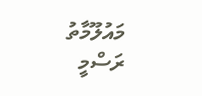މައުލޫމާތު ރަސްމީ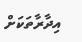އިދާރާތަކަށް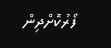ފޯރުކޮށްދިން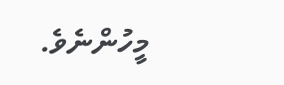މީހުންނެވެ.